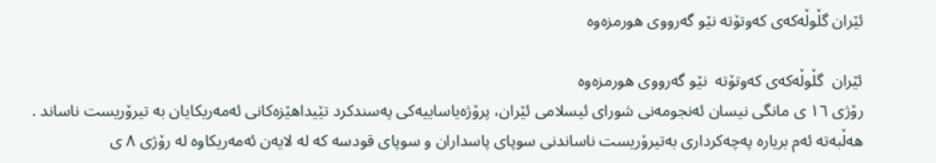ئێران گڵوڵەکەی کەوتۆتە نێو گەرووی ھورمزەوە

ئێران  گڵوڵەکەی کەوتۆتە  نێو گەرووی ھورمزەوە
رۆژی ١٦ ی مانگی نیسان ئەنجومەنی شورای ئیسلامی ئێران، پرۆژەیاساییەکی پەسندکرد تێیداھێزەکانی ئەمەریکایان بە تیرۆریست ناساند .
ھەڵبەتە ئەم بریارە پەچەکرداری بەتیرۆریست ناساندنی سوپای پاسداران و سوپای قودسە کە لە لایەن ئەمەریکاوە لە رۆژی ٨ ی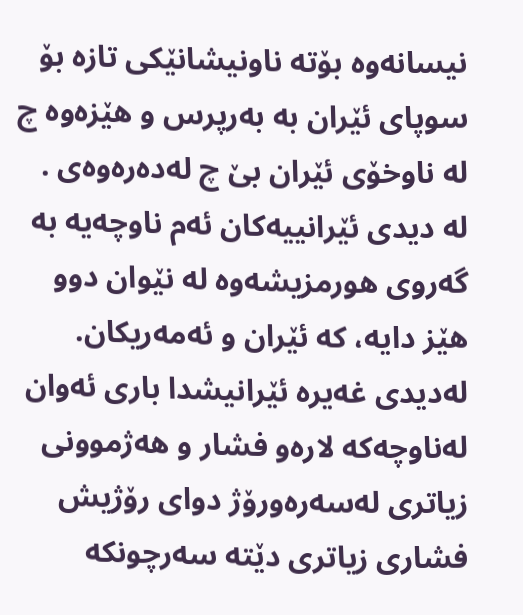نیسانەوە بۆتە ناونیشانێکی تازە بۆ سوپای ئێران بە بەرپرس و ھێزەوە چ لە ناوخۆی ئێران بێ چ لەدەرەوەی .
لە دیدی ئێرانییەکان ئەم ناوچەیە بە گەروی ھورمزیشەوە لە نێوان دوو ھێز دایە، کە ئێران و ئەمەریکان.
لەدیدی غەیرە ئێرانیشدا باری ئەوان لەناوچەکە لارەو فشار و ھەژموونی زیاتری لەسەرەورۆژ دوای ‌رۆژیش فشاری زیاتری دێتە سەرچونکە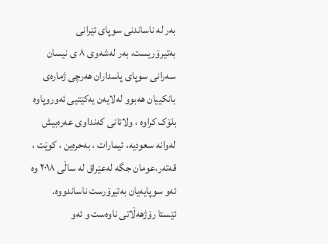بەر لە ناساندنی سوپای ئێرانی بەتیرۆریست، بەر لەشەوی ٨ ی نیسان سەرانی سوپای پاسداران ھەرچی ژمارەی بانکییان ھەبوو لەلایەن یەکێتیی ئەوروپاوە بلۆک کراوە ، ولاتانی کەنداوی عەرەبیش لەوانە سعودیە، ئیمارات ، بەحرەین ، کوێت ، قەتەر،عومان جگە لەعێراق لە ساڵی ٢٠١٨ وە ئەو سوپایەیان بەتیرۆرست ناساندووە.
ئێستا رۆژھەڵاتی ناوەست و ئەو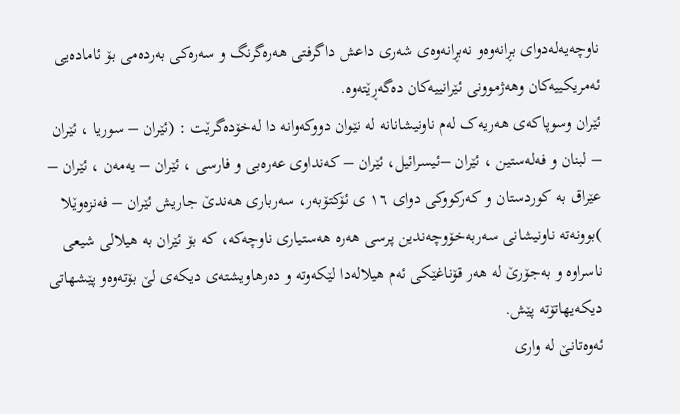ناوچەیەلەدوای بڕانەوەو نەبڕانەوەی شەری داعش داگرفتی ھەرەگرنگ و سەرەکی بەردەمی بۆ ئامادەیی ئەمریکییەکان وھەژموونی ئێرانییەکان دەگەڕێتەوە.
ئێران وسوپاکەی ھەریەک لەم ناونیشانانە لە نێوان دووکەوانە دا لەخۆدەگرێت : (ئێران – سوریا ، ئێران – لبنان و فەلەستین ، ئێران –ئیسرائیل، ئێران – کەنداوی عەرەبی و فارسی ، ئێران – یەمەن ، ئێران – عێراق بە کوردستان و کەرکووکی دوای ١٦ ی ئۆکتۆبەر، سەرباری ھەندێ جاریش ئێران – فەنزەوێلا )بوونەتە ناونیشانی سەربەخۆوچەندین پرسی ھەرە ھەستیاری ناوچەکە، کە بۆ ئێران بە ھیلالی شیعی ناسراوە و بەجۆرێ لە ھەر قۆناغێکی ئەم ھیلالەدا لێکەوتە و دەرھاویشتەی دیکەی لێ بۆتەوەو پێشھاتی دیکەیھاتۆتە پێش.
ئەوەتانێ لە واری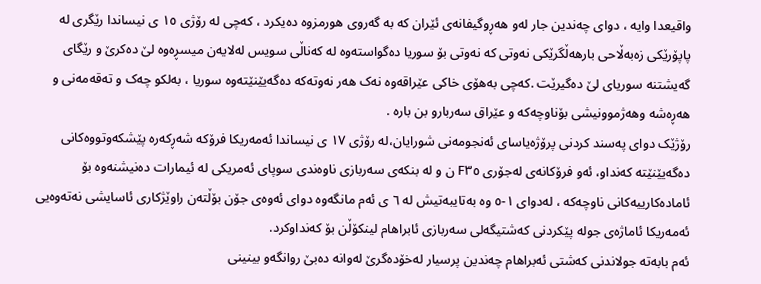واقیعدا وایە ، دوای چەندین جار لەو ھەڕوگیفانەی ئێران کە بە گەروی ھورمزوە دەیکرد ، کەچی لە رۆژی ١٥ ی نیساندا رێگری لە پاپۆرێکی زەبەڵاحی بارھەڵگرێکی نەوتی کە نەوتی بۆ سوریا دەگواستەوە لە کەناڵی سویس لەلایەن میسڕەوە لێ دەکرێ و رێگای گەیشتنە سوریای لێ دەگیرێت .کەچی بەھۆی خاکی عێراقەوە نەک ھەر نەوتەکە دەگەیێنێتەوە سوریا ، بەلکو چەک و تەقەمەنی و ھەڕەشە وھەژموونیشی بۆناوچەکە و عێراق سەربارو بن بارە .
رۆژێک دوای پەسند کردنی پرۆژەیاسای ئەنجومەنی شورایان،لە رۆژی ١٧ ی نیساندا ئەمەریکا فرۆکە شەڕکەرە پێشکەوتووەکانی دەگەیێنێتە کەنداو، ئەو فرۆکانەی لەجۆری F٣٥ ن و لە بنکەی سەربازی ناوەندی سوپای ئەمریکی لە ئیمارات دەنیشنەوە بۆ
ئامادەکارییەکانی ناوچەکە ، لەدوای ١-٥ وە بەتایبەتیش لە ٦ ی ئەم مانگەوە دوای ئەوەی جۆن بۆڵتەن راوێژکاری ئاسایشی نەتەوەیی ئەمەریکا ئاماژەی جولە پێکردنی کەشتیگەلی سەربازی ئابراھام لینکۆڵن بۆ کەنداوکرد.
ئەم بابەتە جولاندنی کەشتی ئەبراھام چەندین پرسیار لەخۆدەگرێ لەوانە دەبێ روانگەو بینینی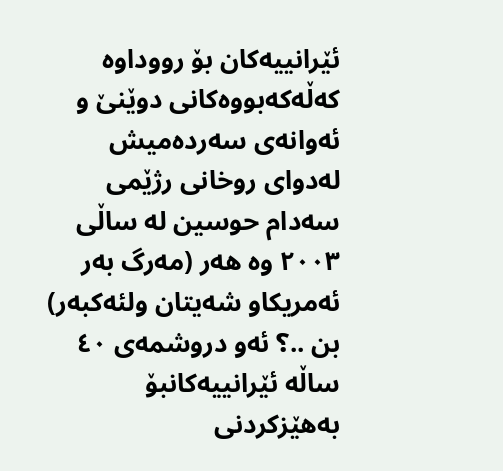ئێرانییەکان بۆ رووداوە کەڵەکەبووەکانی دوێنێ و ئەوانەی سەردەمیش لەدوای روخانی رژێمی سەدام حوسین لە ساڵی ٢٠٠٣ وە ھەر (مەرگ بەر ئەمریکاو شەیتان ولئەکبەر) بن ..؟ ئەو دروشمەی ٤٠ ساڵە ئێرانییەکانبۆ بەھێزکردنی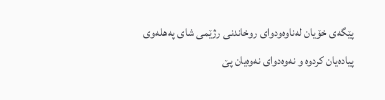پێگەی خۆیان لەناوەودوای روخاندنی رژێمی شای پەھلەوی پیادەیان کردوە و نەوەدوای نەوەیان پێ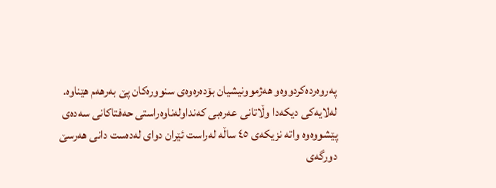پەروەردەکردووەو ھەژموونیشیان بۆدەرەوەی سنوورەکان پێ بەرھەم ھێناوە.
لەلایەکی دیکەدا وڵاتانی عەرەبی کەنداولەناوەراستی ‌حەفتاکانی سەدەی پێشووەوە واتە نزیکەی ٤٥ ساڵە لەراست ئێران دوای لەدەست دانی ھەرسێ دورگەی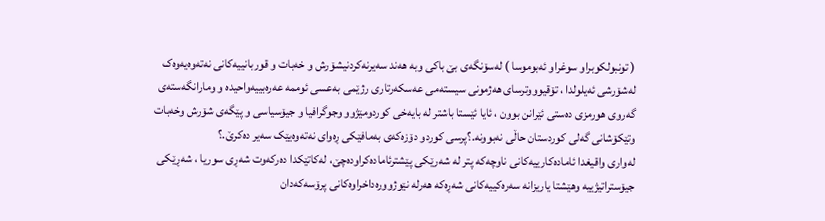( تونبولکوبراو سوغراو ئەبوموسا ) لەسۆنگەی بێ باکی وبە ھەند سەیرنەکردنیشۆرش و خەبات و قوربانییەکانی نەتەوەیەوەک لەشۆرشی ئەیلولدا ، تۆقیوووترسای ھەژمونی سیستەمی عەسکەرتاری رژێمی بەعسی ئوممە عەرەبییەواحیدە و ومارانگەستەی گەروی ھورمزی دەستی ئێرانن بوون ، ئایا ئێستا باشتر لە بایەخی کوردومێژوو وجوگرافیا و جیۆسیاسی و پێگەی شۆرش وخەبات وتێکۆشانی گەلی کوردستان حاڵی نەبوونە.؟پرسی کوردو دۆزەکەی بەمافێکی ڕەوای نەتەوەیێک سەیر دەکرێ.؟
لەواری واقیغدا ئامادەکارییەکانی ناوچەکە پتر لە شەرێکی پێشترئامادەکراودەچێ، لەکاتێکدا دەرکەوت شەڕی سوریا ، شەڕێکی جیۆستراتیژییە وھێشتا یاریزانە سەرەکییەکانی شەڕەکە ھەرلە نێوژوورەداخراوەکانی پرۆسەکەدان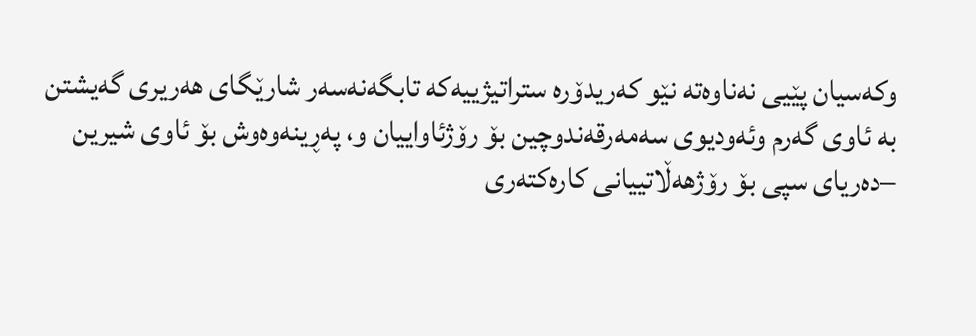وکەسیان پێیی نەناوەتە نێو کەریدۆرە ستراتیژییەکە تابگەنەسەر شارێگای ھەریری گەیشتن بە ئاوی گەرم وئەودیوی سەمەرقەندوچین بۆ رۆژئاواییان و، پەڕینەوەوش بۆ ئاوی شیرین –دەریای سپی بۆ رۆژھەڵاتییانی کارەکتەری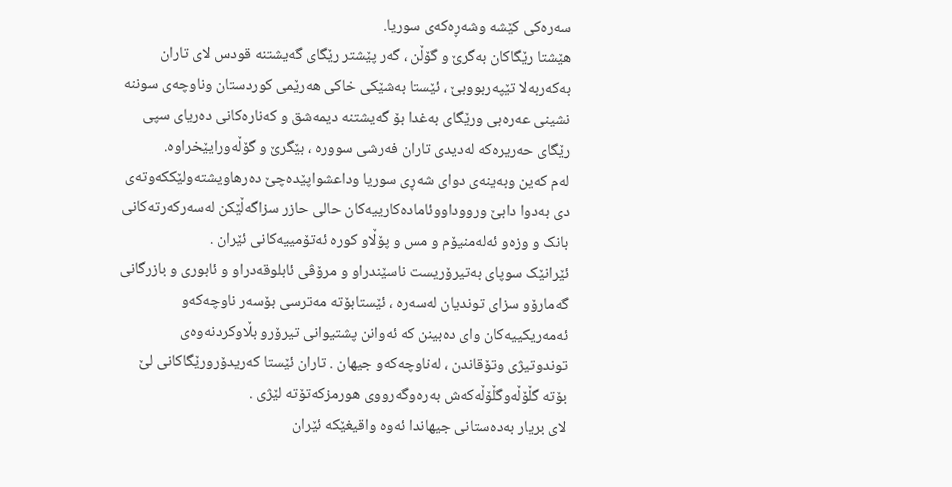سەرەکی کێشە وشەڕەکەی سوریا.
ھێشتا رێگاکان بەگرێ و گۆڵن ، گەر پێشتر رێگای گەیشتنە قودس لای تاران بەکەربەلا تێپەربووبێ ، ئێستا بەشێکی خاکی ھەرێمی کوردستان وناوچەی سوننە نشینی عەرەبی ورێگای بەغدا بۆ گەیشتنە دیمەشق و کەنارەکانی دەریای سپی رێگای حەریرەکە لەدیدی تاران فەرشی سوورە ، بێگرێ و گۆڵەورایێخراوە.
لەم کەین وبەینەی دوای شەڕی سوریا وداعشواپێدەچێ دەرھاویشتەولێککەوتەی دی بەدوا دابێ ورووداووئامادەکارییەکان حالی حازر سزاگەڵێکن لەسەرکەرتەکانی بانک و وزەو ئەلەمنیۆم و مس و پۆڵاو کورە ئەتۆمییەکانی ئێران .
ئێرانێک سوپای بەتیرۆریست ناسێندراو و مرۆڤی ئابلوقەدراو و ئابوری و بازرگانی گەمارۆو سزای توندیان لەسەرە ، ئێستابۆتە مەترسی بۆسەر ناوچەکەو ئەمەریکییەکان وای دەبینن کە ئەوانن پشتیوانی تیرۆرو بڵاوکردنەوەی توندوتیژی وتۆقاندن ، لەناوچەکەو جیھان . تاران ئێستا کەریدۆرورێگاکانی لێ بۆتە گڵۆڵەوگڵۆڵەکەش بەرەوگەرووی ھورمزکەتۆتە لێژی .
لای بریار بەدەستانی جیھاندا ئەوە واقیغێکە ئێران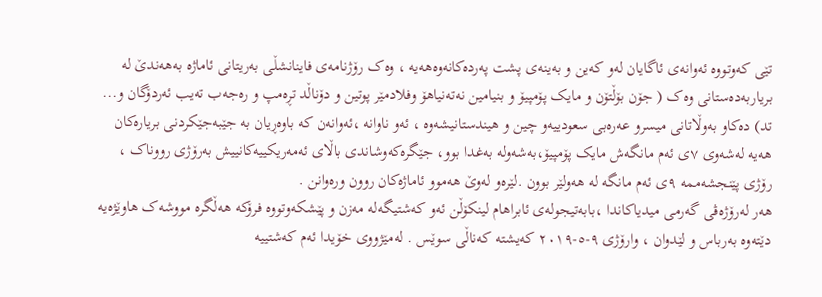تێی کەوتووە ئەوانەی ئاگایان لەو کەین و بەینەی پشت پەردەکانەوەھەیە ، وەک رۆژنامەی فاینانشڵی بەریتانی ئاماژە بەھەندێ لە بریاربەدەستانی وەک ( جۆن بۆڵتۆن و مایک پۆمپیۆ و بنیامین نەتەنیاھۆ وفلادمێر پوتین و دۆناڵد تڕەمپ و رەجەب تەیب ئەردۆگان و... تد) دەکاو بەوڵاتانی میسرو عەرەبی سعودییەو چین و ھیندستانیشەوە ، ئەو ناوانە ،‌ئەوانەن کە ‌باوەڕیان بە جێبەجێکردنی بریارەکان ھەیە لەشەوی ٧ی ئەم مانگەش مایک پۆمپیۆ،بەشەولە بەغدا بوو، جێگرەکەوشاندی باڵای ئەمەریکییەکانییش بەرۆژی رووناک ، رۆژی پێنجشەممە ٩ی ئەم مانگە لە ھەولێر بوون .لێرەو لەوێ ھەموو ئاماژەکان روون ورەوانن .
ھەر لەرۆژەڤی گەرمی میدیاکاندا ،بابەتیجولەی ئابراھام لینکۆڵن ئەو کەشتیگەلە مەزن و پێشکەوتووە فرۆکە ھەڵگرە مووشەک ھاوێژەیە دێتەوە بەرباس و لێدوان ، وارۆژی ٩-٥-٢٠١٩ کەیشتە کەناڵی سوێس . لەمێژووی خۆیدا ئەم کەشتییە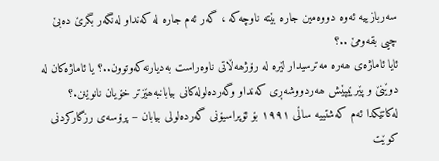سەربازییە ئەوە دووەمین جارە بێتە ناوچەکە ، گەر ئەم جارە لە کەنداو لەنگەر بگرێ دەبێ چیی بقەومێ ..؟
ئایا ئاماژەی ھەرە مەترسیدار لێرە لە رۆژھەڵاتی ناوەراست بەدیارنەکەوتوون..؟ یا ئاماژەکان لە دوێنێ و پێرێیپێش ھەردووشەڕی کەنداو وگەردەلولەکانی بیابانبەھێزتر خۆیان نانوێنن.؟
لەکاتێکدا ئەم کەشتییە ساڵی ١٩٩١ بۆ ئۆپراسیۆنی گەردەلولی بیابان – پرۆسەی رزگارکردنی کوێت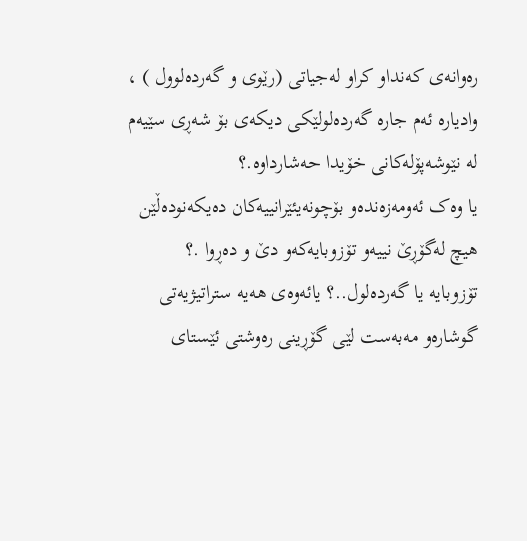رەوانەی کەنداو کراو لەجیاتی (رێوی و گەردەلوول ) ، وادیارە ئەم جارە گەردەلولێکی دیکەی بۆ شەڕی سێیەم لە نێوشەپۆلەکانی خۆیدا حەشارداوە.؟
یا وەک ئەومەزەندەو بۆچونەیئێرانییەکان دەیکەنودەڵێن ھیچ لەگۆڕێ نییەو تۆزوبایەکەو دێ و دەڕوا .؟
تۆزوبایە یا گەردەلول..؟ یائەوەی ھەیە ‌ستراتیژیەتی گوشارەو مەبەست لێی گۆڕینی رەوشتی ئێستای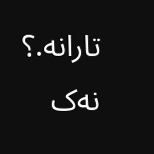تارانە.؟ نەک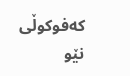کەفوکوڵی نێو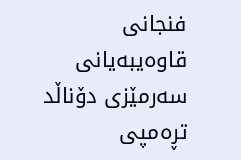فنجانی قاوەیبەیانی سەرمێزی دۆناڵد تڕەمپی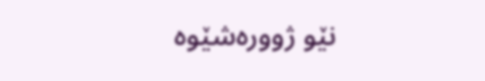نێو ژوورەشێوە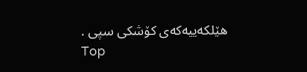ھێلکەییەکەی کۆشکی سپی .
Top